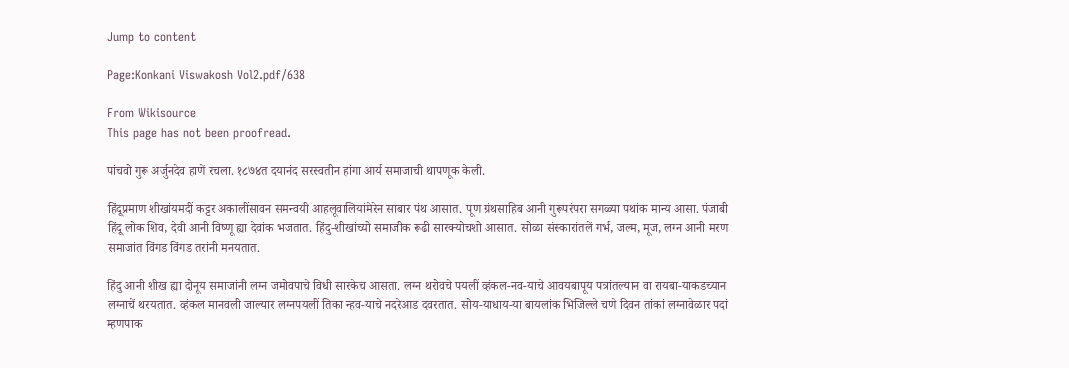Jump to content

Page:Konkani Viswakosh Vol2.pdf/638

From Wikisource
This page has not been proofread.

पांचवो गुरू अर्जुनदेव हाणें रचला. १८७४त दयानंद सरस्वतीन हांगा आर्य समाजाची थापणूक केली.

हिंदूप्रमाण शीखांयमदीं कट्टर अकालींसावन समन्वयी आहलूवालियांमेरेन साबार पंथ आसात. पूण ग्रंथसाहिब आनी गुरूपरंपरा सगळ्या पथांक मान्य आसा. पंजाबी हिंदू लोक शिव, देवी आनी विष्णू ह्या देवांक भजतात. हिंदु-शीखांच्यो समाजीक रूढी सारक्योचशो आसात. सोळा संस्कारांतलें गर्भ, जल्म, मूज, लग्न आनी मरण समाजांत विंगड विंगड तरांनी मनयतात.

हिंदु आनी शीख ह्या दोनूय समाजांनी लग्न जमोवपाचे विधी सारकेच आसता. लग्न थरोवचे पयलीं व्हंकल-नव-याचे आवयबापूय पत्रांतल्यान वा रायबा-याकडच्यान लग्नाचें थरयतात. व्हंकल मानवली जाल्यार लग्नपयलीं तिका न्हव-याचे नदरेआड दवरतात. सोय-याधाय-या बायलांक भिजिल्ले चणे दिवन तांकां लग्नावेळार पदां म्हणपाक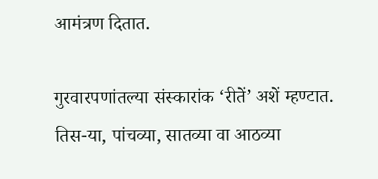आमंत्रण दितात.

गुरवारपणांतल्या संस्कारांक ‘रीतें’ अशें म्हण्टात. तिस-या, पांचव्या, सातव्या वा आठव्या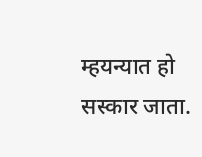म्हयन्यात हो सस्कार जाता.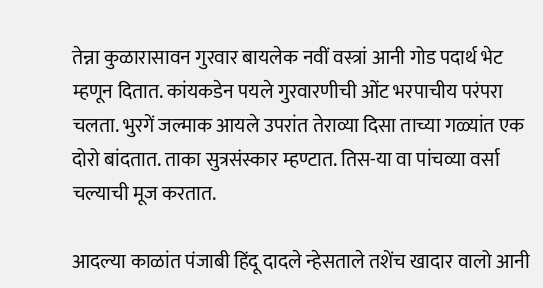तेन्ना कुळारासावन गुरवार बायलेक नवीं वस्त्रां आनी गोड पदार्थ भेट म्हणून दितात. कांयकडेन पयले गुरवारणीची ओंट भरपाचीय परंपरा चलता. भुरगें जल्माक आयले उपरांत तेराव्या दिसा ताच्या गळ्यांत एक दोरो बांदतात. ताका सुत्रसंस्कार म्हण्टात. तिस-या वा पांचव्या वर्सा चल्याची मूज करतात.

आदल्या काळांत पंजाबी हिंदू दादले न्हेसताले तशेंच खादार वालो आनी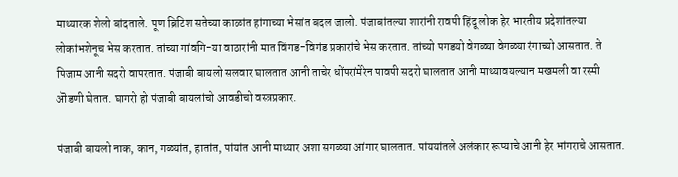माथ्यारक शेलो बांदताले. पूण ब्रिटिश सतेच्या काळांत हांगाच्या भेसांत बदल जालो. पंजाबांतल्या शारांनी रावपी हिंदू लोक हेर भारतीय प्रदेशांतल्या लोकांभशेनूच भेस करतात. तांच्या गांवगि-या वाठारांनी मात विंगड-विगंड प्रकारांचे भेस करतात. तांच्यो पगडयो वेगळ्या वेगळ्या रंगाच्यो आसतात. ते पिजाम आनी सदरो वापरतात. पंजाबी बायलो सलवार घालतात आनी ताचेर धोंपरांमेरेन पावपी सदरो घालतात आनी माथ्यावयल्यान मखमली वा रस्मी ऒडणी घेतात. घागरो हो पंजाबी बायलांचो आवडीचो वस्त्रप्रकार.

पंजाबी बायलो नाक, कान, गळ्यांत, हातांत, पांयांत आनी माथ्यार अशा सगळ्या आंगार घालतात. पांययांतले अलंकार रूप्याचे आनी हेर भांगराचे आसतात.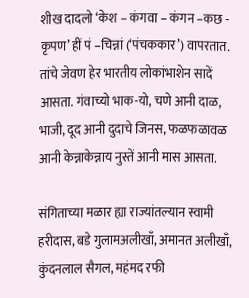शीख दादलो ‘केश – कंगवा – कंगन –कछ - कृपण’ हीं पं –चिन्नां (‘पंचककार’) वापरतात. तांचे जेवण हेर भारतीय लोकांभाशेन सादें आसता. गंवाच्यो भाक-यो, चणे आनी दाळ, भाजी, दूद आनी दुदाचे जिनस, फळफळावळ आनी केन्नाकेन्नाय नुस्तें आनी मास आसता.

संगिताच्या मळार ह्या राज्यांतल्यान स्वामी हरीदास, बडे गुलामअलीखाँ, अमानत अलीखाँ, कुंदनलाल सैगल, महंमद रफी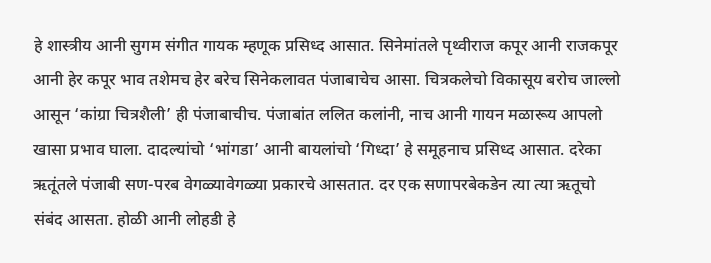हे शास्त्रीय आनी सुगम संगीत गायक म्हणूक प्रसिध्द आसात. सिनेमांतले पृथ्वीराज कपूर आनी राजकपूर आनी हेर कपूर भाव तशेमच हेर बरेच सिनेकलावत पंजाबाचेच आसा. चित्रकलेचो विकासूय बरोच जाल्लो आसून ‘कांग्रा चित्रशैली’ ही पंजाबाचीच. पंजाबांत ललित कलांनी, नाच आनी गायन मळारूय आपलो खासा प्रभाव घाला. दादल्यांचो ‘भांगडा’ आनी बायलांचो ‘गिध्दा’ हे समूहनाच प्रसिध्द आसात. दरेका ऋतूंतले पंजाबी सण-परब वेगळ्यावेगळ्या प्रकारचे आसतात. दर एक सणापरबेकडेन त्या त्या ऋतूचो संबंद आसता. होळी आनी लोहडी हे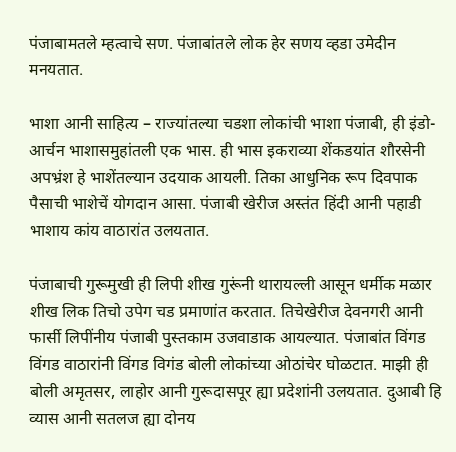पंजाबामतले म्हत्वाचे सण. पंजाबांतले लोक हेर सणय व्हडा उमेदीन मनयतात.

भाशा आनी साहित्य – राज्यांतल्या चडशा लोकांची भाशा पंजाबी, ही इंडो-आर्चन भाशासमुहांतली एक भास. ही भास इकराव्या शेंकडयांत शौरसेनी अपभ्रंश हे भाशेंतल्यान उदयाक आयली. तिका आधुनिक रूप दिवपाक पैसाची भाशेचें योगदान आसा. पंजाबी खेरीज अस्तंत हिंदी आनी पहाडी भाशाय कांय वाठारांत उलयतात.

पंजाबाची गुरूमुखी ही लिपी शीख गुरूंनी थारायल्ली आसून धर्मीक मळार शीख लिक तिचो उपेग चड प्रमाणांत करतात. तिचेखेरीज देवनगरी आनी फार्सी लिपींनीय पंजाबी पुस्तकाम उजवाडाक आयल्यात. पंजाबांत विंगड विंगड वाठारांनी विंगड विगंड बोली लोकांच्या ओठांचेर घोळटात. माझी ही बोली अमृतसर, लाहोर आनी गुरूदासपूर ह्या प्रदेशांनी उलयतात. दुआबी हि व्यास आनी सतलज ह्या दोनय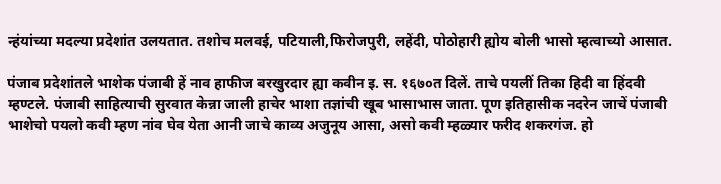न्हंयांच्या मदल्या प्रदेशांत उलयतात. तशोच मलवई, पटियाली,फिरोजपुरी, लहेंदी, पोठोहारी ह्योय बोली भासो म्हत्वाच्यो आसात.

पंजाब प्रदेशांतले भाशेक पंजाबी हें नाव हाफीज बरखुरदार ह्या कवीन इ. स. १६७०त दिलें. ताचे पयलीं तिका हिदी वा हिंदवी म्हण्टले. पंजाबी साहित्याची सुरवात केन्ना जाली हाचेर भाशा तज्ञांची खूब भासाभास जाता. पूण इतिहासीक नदरेन जाचें पंजाबी भाशेचो पयलो कवी म्हण नांव घेव येता आनी जाचे काव्य अजुनूय आसा, असो कवी म्हळ्यार फरीद शकरगंज. हो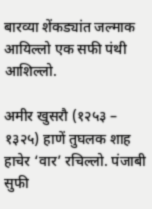बारव्या शेंकड्यांत जल्माक आयिल्लो एक सफी पंथी आशिल्लो.

अमीर खुसरौ (१२५३ – १३२५) हाणें तुघलक शाह हाचेर ‘वार’ रचिल्लो. पंजाबी सुफी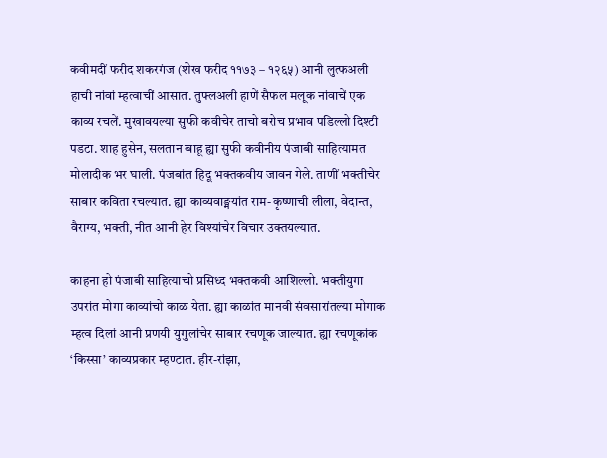कवीमदीं फरीद शकरगंज (शेख फरीद ११७३ – १२६५) आनी लुत्फअली हाची नांवां म्हत्वाचीं आसात. तुफ्लअली हाणें सैफल मलूक नांवाचें एक काव्य रचलें. मुखावयल्या सुफी कवीचेर ताचो बरोच प्रभाव पडिल्लो दिश्टी पडटा. शाह हुसेन, सलतान बाहू ह्या सुफी कवीनीय पंजाबी साहित्यामत मोलादीक भर घाली. पंजबांत हिदू भक्तकवीय जावन गेले. ताणीं भक्तीचेर साबार कविता रचल्यात. ह्या काव्यवाङ्मयांत राम-कृष्णाची लीला, वेदान्त, वैराग्य, भक्ती, नीत आनी हेर विश्यांचेर विचार उक्तयल्यात.

काहना हो पंजाबी साहित्याचो प्रसिध्द भक्तकवी आशिल्लो. भक्तीयुगा उपरांत मोगा काव्यांचो काळ येता. ह्या काळांत मानवी संवसारांतल्या मोगाक म्हत्व दिलां आनी प्रणयी युगुलांचेर साबार रचणूक जाल्यात. ह्या रचणूकांक ‘किस्सा’ काव्यप्रकार म्हण्टात. हीर-रांझा,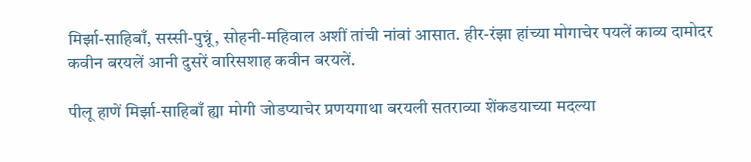मिर्झा-साहिबाँ, सस्सी-पुन्नूं, सोहनी-महिवाल अशीं तांची नांवां आसात. हीर-रंझा हांच्या मोगाचेर पयलें काव्य दामोदर कवीन बरयलें आनी दुसरें वारिसशाह कवीन बरयलें.

पीलू हाणें मिर्झा-साहिबाँ ह्या मोगी जोडप्याचेर प्रणयगाथा बरयली सतराव्या शेंकडयाच्या मदल्या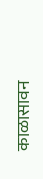काळासावन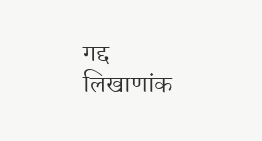गद्द लिखाणांक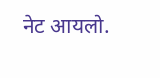नेट आयलो.